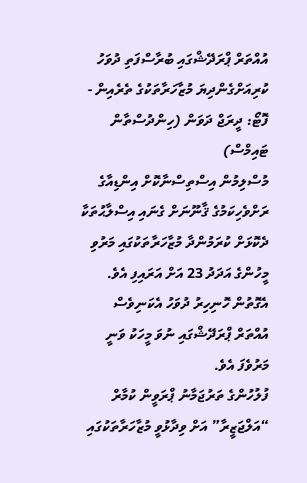އުއްތަރް ޕްރަދޭޝްގައި ބުރާސްފަތި ދުވަހު ކުރިއަށްގެންދިޔަ މުޒާހަރާތަކުގެ ތެރެއިން - ފޮޓޯ: ދީރަޖް ދަވަން (ހިންދުސްތާން ޓައިމްސް)
މުސްލިމުން އިސްތިސްނާކޮށް އިންޑިއާގެ ރަށްވެހިކަމުގެ ޤާނޫނަށް ގެނައި އިސްލާޙުތަކާ ދެކޮޅަށް ކުރަމުންދާ މުޒާހަރާތަކުގައި މަރުވި މީހުންގެ އަދަދު 23 އަށް އަރައިފި އެވެ. އެގޮތުން ހޮނިހިރު ދުވަހު އެކަނިވެސް އުއްތަރް ޕްރަދޭޝްގައި ނުވަ މީހަކު ވަނީ މަރުވެފަ އެވެ.
ފުލުހުންގެ ތަރުޖަމާނު ޕްރަވީން ކުމާރް “އަލްޖަޒީރާ” އަށް ވިދާޅުވީ މުޒާހަރާތަކުގައި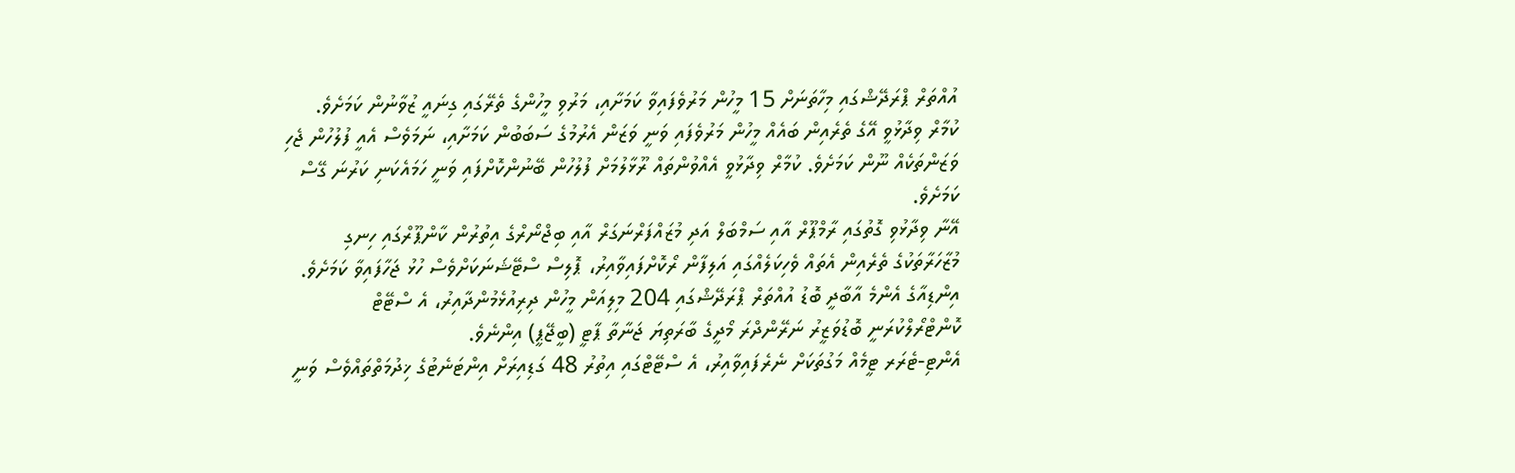އުއްތަރް ޕްރަދޭޝްގައި މިހާތަނަށް 15 މީހުން މަރުވެފައިވާ ކަމަށާއި، މަރުވި މީހުންގެ ތެރޭގައި ގިނައީ ޒުވާނުން ކަމަށެވެ.
ކުމާރް ވިދާޅުވީ އޭގެ ތެރެއިން ބައެއް މީހުން މަރުވެފައި ވަނީ ވަޒަން އެރުމުގެ ސަބަބުން ކަމަށާއި، ނަމަވެސް އެއީ ފުލުހުން ޖެހި ވަޒަންތަކެއް ނޫން ކަމަށެވެ. ކުމާރް ވިދާޅުވީ އެއްވުންތައް ރޫޅާލުމަށް ފުލުހުން ބޭނުންކޮށްފައި ވަނީ ހަމައެކަނި ކަރުނަ ގޭސް ކަމަށެވެ.
އޭނާ ވިދާޅުވި ގޮތުގައި ރާމްޕޫރް އާއި ސަމްބަލް އަދި މުޒައްފަރްނަގަރް އާއި ބިޖްނޯރްގެ އިތުރުން ކާންޕޫރްގައި ހިނގި މުޒާހަރާތަކުގެ ތެރެއިން އެތައް ވެހިކަލެއްގައި އަލިފާން ރޯކޮށްފައިވާއިރު، ޕޮލިސް ސްޓޭޝަނަކަށްވެސް ހުޅު ޖަހާފައިވާ ކަމަށެވެ.
އިންޑިއާގެ އެންމެ އާބާދީ ބޮޑު އުއްތަރް ޕްރަދޭޝްގައި 204 މިލިއަން މީހުން ދިރިއުޅެމުންދާއިރު، އެ ސްޓޭޓް ކޮންޓްރޯލްކުރަނީ ބޮޑުވަޒީރު ނަރޭންދްރަ މޯދީގެ ބާރަތިޔަ ޖަނާތާ ޕާޓީ (ބީޖޭޕީ) އިންނެވެ.
އެންޓި-ޓެރަރ ޓީމެއް މަގުތަކަށް ނެރެފައިވާއިރު، އެ ސްޓޭޓްގައި އިތުރު 48 ގަޑިއިރަށް އިންޓަނެޓުގެ ޚިދުމަތްތައްވެސް ވަނީ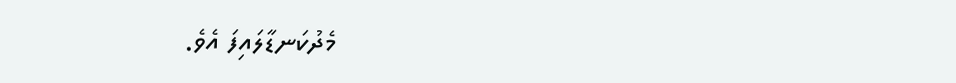މެދުކަނޑާލައިފަ އެވެ.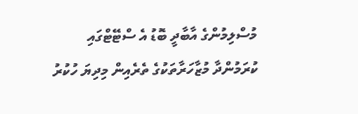މުސްލިމުންގެ އާބާދީ ބޮޑު އެ ސްޓޭޓްގައި ކުރަމުންދާ މުޒާހަރާތަކުގެ ތެރެއިން މިދިޔަ ހުކުރު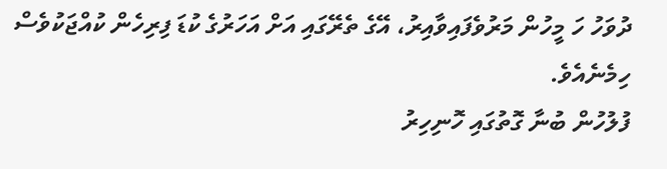ދުވަހު ހަ މީހުން މަރުވެފައިވާއިރު، އޭގެ ތެރޭގައި އަށް އަހަރުގެ ކުޑަ ފިރިހެން ކުއްޖަކުވެސް ހިމެނެއެވެ.
ފުލުހުން ބުނާ ގޮތުގައި ހޮނިހިރު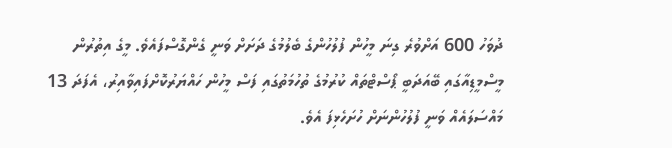ދުވަހު 600 އަށްވުރެ ގިނަ މީހުން ފުލުހުންގެ ބެލުމުގެ ދަށަށް ވަނީ ގެންގޮސްފައެވެ. މީގެ އިތުރުން މީސްމީޑިއާގައި ބޭއަދަބީ ޕޯސްޓްތައް ކުރުމުގެ ތުހުމަތުގައި ފަސް މީހުން ހައްޔަރުކޮށްފައިވާއިރު، އެފަދަ 13 މައްސަލައެއް ވަނީ ފުލުހުންނަށް ހުށަހެޅިފަ އެވެ.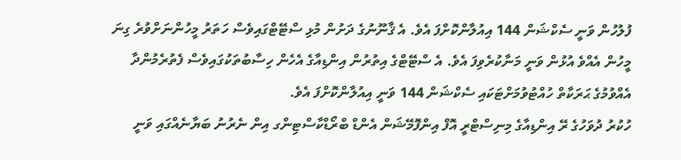ފުލުހުން ވަނީ ސެކްޝަން 144 އިއުލާންކޮށްފަ އެވެ. އެ ޤާނޫނުގެ ދަށުން މުޅި ސްޓޭޓްގައިވެސް ހަތަރު މީހުންނަށްވުރެ ގިނަ މީހުން އެއްވެ އުޅުން ވަނީ މަނާކުރެވިފަ އެވެ. އެ ސްޓޭޓްގެ އިތުރުން އިންޑިއާގެ އެހެން ހިސާބުތަކުގައިވެސް ފެތުރެމުންދާ އެއްވުމުގެ ޙަރަކާތް ހުއްޓުވުމަށްޓަކައި ސެކްޝަން 144 ވަނީ އިއުލާންކޮށްފަ އެވެ.
ހުކުރު ދުވަހުގެ ރޭ އިންޑިއާގެ މިނިސްޓްރީ އޮފް އިންފޮމޭޝަން އެންޑް ބްރޯޑްކާސްޓިންގ އިން ނެރުނު ބަޔާނެއްގައި ވަނީ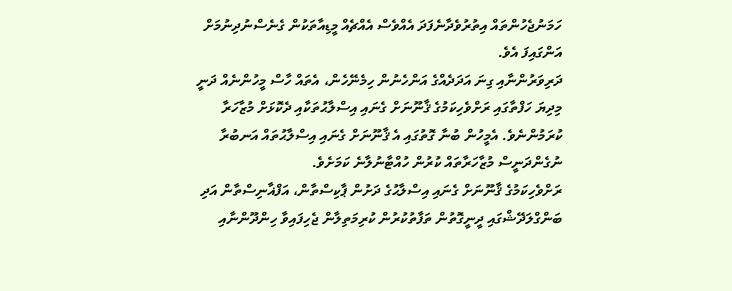ހަމަނުޖެހުންތައް އިތުރުވެދާނެފަދަ އެއްވެސް އެއްޗެއް މީޑިއާތަކުން ގެނެސްނުދިނުމަށް އަންގައިފަ އެވެ.
ދަރިވަރުންނާއި ގިނަ އަދަދެއްގެ އަންހެނުން ހިމެނޭހެން، އެތައް ހާސް މީހުންނެއް ދަނީ މިދިޔަ ހަފްތާގައި ރަށްވެހިކަމުގެ ޤާނޫނަށް ގެނައި އިސްލާޙުތަކާއި ދެކޮޅަށް މުޒާހަރާ ކުރަމުންނެވެ. އެމީހުން ބުނާ ގޮތުގައި އެ ޤާނޫނަށް ގެނައި އިސްލާޙުތައް އަނބުރާ ނުގެންދަނީސް މުޒާހަރާތައް ކުރުން ހުއްޓާނުލާނެ ކަމަށެވެ.
ރަށްވެހިކަމުގެ ޤާނޫނަށް ގެނައި އިސްލާޙުގެ ދަށުން ޕާކިސްތާން، އަފްޣާނިސްތާން އަދި ބަންގްލަދޭޝްގައި ދީނީގޮތުން ތަފާތުކުރުން ކުރިމަތިލާން ޖެހިފައިވާ ހިންދޫންނާއި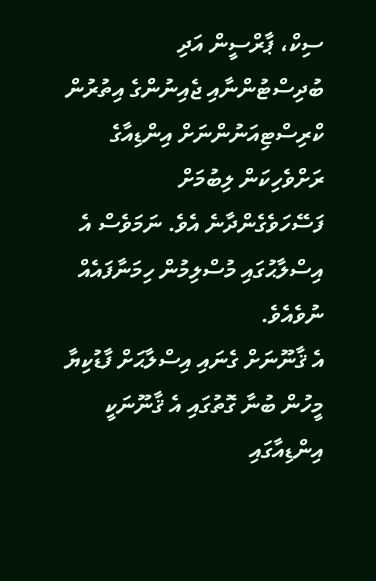ސިކް، ޕާރްސީން އަދި ބުދިސްޓުންނާއި ޖެއިނުންގެ އިތުރުން ކްރިސްޓިއަނުންނަށް އިންޑިއާގެ ރަށްވެހިކަން ލިބުމަށް ފަސޭހަވެގެންދާނެ އެވެ. ނަމަވެސް އެ އިސްލާޙުގައި މުސްލިމުން ހިމަނާފައެއް ނުވެއެވެ.
އެ ޤާނޫނަށް ގެނައި އިސްލާޙަށް ފާޑުކިޔާ މީހުން ބުނާ ގޮތުގައި އެ ޤާނޫނަކީ އިންޑިއާގައި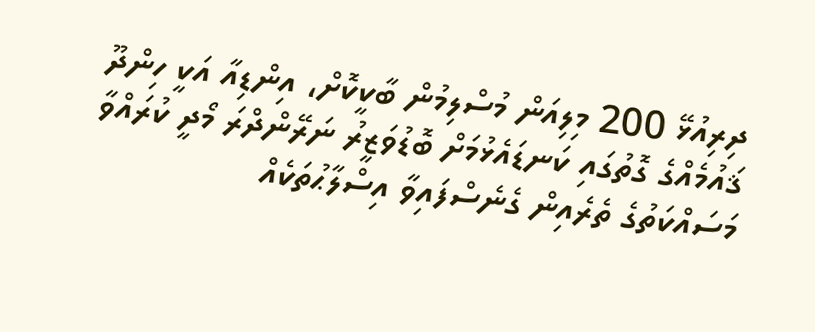ދިރިއުޅޭ 200 މިލިއަން މުސްލިމުން ބާކީކޮށް، އިންޑިއާ އަކީ ހިންދޫ ޤައުމެއްގެ ގޮތުގައި ކަނޑައެޅުމަށް ބޮޑުވަޒީރު ނަރޭންދްރަ މޯދީ ކުރައްވާ މަސައްކަތުގެ ތެރެއިން ގެނެސްފައިވާ އިސްލާޙުތަކެއް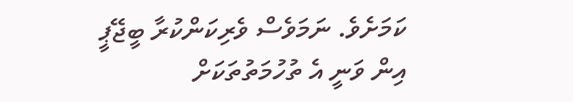ކަމަށެވެ. ނަމަވެސް ވެރިކަންކުރާ ބީޖޭޕީ އިން ވަނީ އެ ތުހުމަތުތަކަށް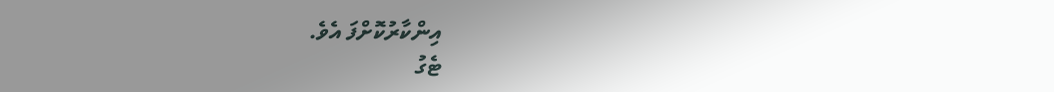އިންކާރުކޮށްފަ އެވެ.
ޓެގު